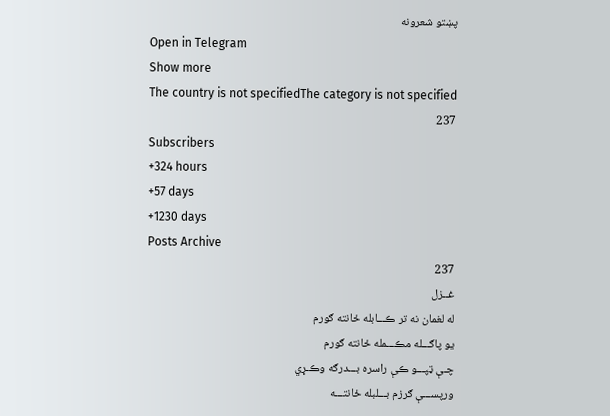پښتو شعرونه
Open in Telegram
Show more
The country is not specifiedThe category is not specified
237
Subscribers
+324 hours
+57 days
+1230 days
Posts Archive
237
غــزل
له لغمان نه تر ڪـــابله ځانته ګورم
یو پاګـــله مڪـــمله ځانته ګورم
چـې ټپـــو ڪې راسره بـــدرګه وڪـړي
ورپســـې ګرزم بـــلبله ځانتـــه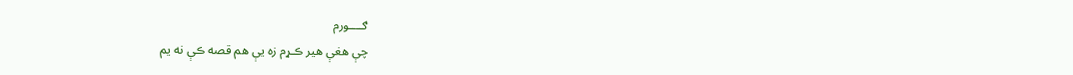ګــــورم
چې هغې هیر ڪـړم زه یې هم قصه ڪې نه یم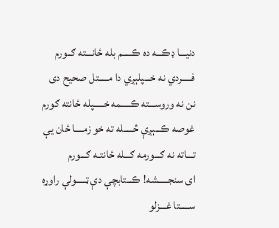دنیـــا ډڪـــه ده ڪـــــم بله ځانـــته ګــورم
فـــــردي نه خـــپلېږي دا مـــــتل صحیح دی
نن نه وروســـته ڪـــــمه خـــــپله ځانته ګورم
غوصه ڪـــېږې څـــــله ته خو زمــــا ځان یې
تـــاته نه ګـــورمه ګـــله ځانتـه ګـــورم
ای سنجـــــشه! ڪـــتابچې دې ټـــــولې راوړه
ســـــتا غـــزلو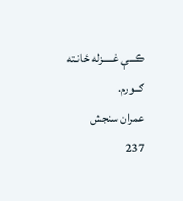ڪـــې غـــــزله ځانـته ګــورم.
عمران سنجش
237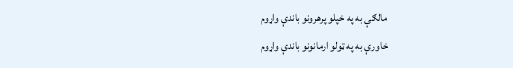مالګې به په خپلو پرهرونو باندې واړوم
خاورې به په ټولو ارمانونو باندې واړوم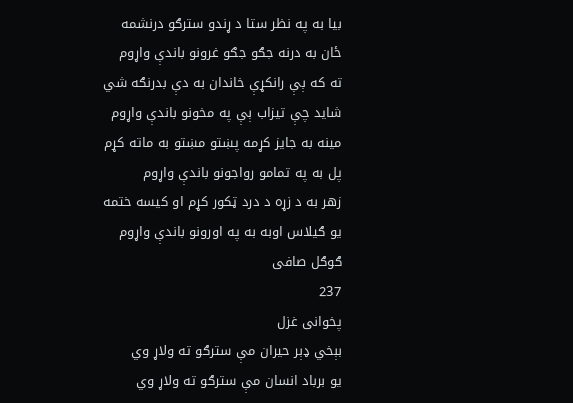بیا به په نظر ستا د ړندو سترګو درنشمه
ځان به درنه جګو جګو غرونو باندې واړوم
ته که ېې رانکړې خاندان به دې بدرنګه شي
شاید چې تیزاب ېې په مخونو باندې واړوم
مینه به جایز کړمه پښتو مښتو به ماته کړم
پل به په تمامو رواجونو باندې واړوم
زهر به د زړه د درد ټکور کړم او کیسه ختمه
یو ګیلاس اوبه به په اورونو باندې واړوم
ګوګل صافى
237
پخوانی غزل
بېخي ډېر حيران مې سترګو ته ولاړ وي
يو برباد انسان مې سترګو ته ولاړ وي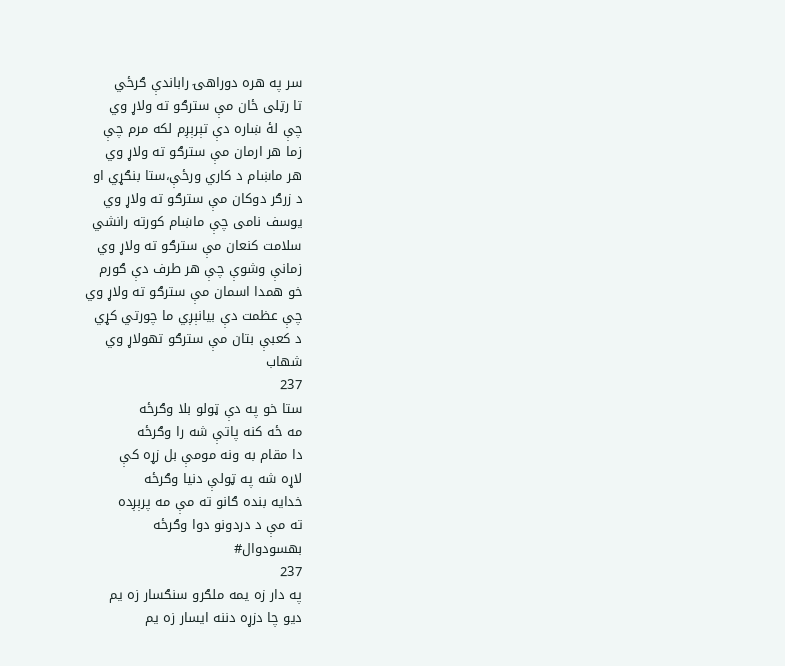سر په هره دوراهۍ راباندې ګرځي
تا رټلی ځان مې سترګو ته ولاړ وي
چې لۀ ښاره دې تېرېږم لکه مرم چې
زما هر ارمان مې سترګو ته ولاړ وي
هر ماښام د کاري ورځې،ستا بنګړي او
د زرګر دوکان مې سترګو ته ولاړ وي
یوسف نامی چې ماښام کورته رانشي
سلامت کنعان مې سترګو ته ولاړ وي
زمانې وشوې چې هر طرف دې ګورم
خو همدا اسمان مې سترګو ته ولاړ وي
چې عظمت دې بيانېږي ما چورتي کړي
د کعبې بتان مې سترګو تهولاړ وي
شهاب
237
ستا خو په دې ټولو بلا وګرځه
مه ځه کنه پاتې شه را وګرځه
دا مقام به ونه مومې بل زړه کې
لاړه شه په ټولې دنيا وګرځه
خدايه بنده ګانو ته مې مه پرېږده
ته مې د دردونو دوا وګرځه
بهسودوال#
237
په دار زه یمه ملګرو سنګسار زه یم
دیو چا دزړه دننه ایسار زه یم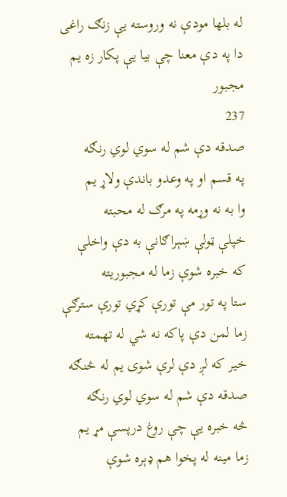له بلها مودې نه وروسته یې زنګ راغی
دا په دې معنا چې بیا یې پکار زه یم
مجبور
237
صدقه دې شم له سوي لوي رنګه
په قسم او په وعدو باندې ولاړ یم
وا به نه وړمه په مرګ له محبته
خپلې ټولې ښېراګانې به دې واخلې
که خبره شوې زما له مجبوریته
ستا په تور مې تورې کړي تورې سترګې
زما لمن دې پاکه نه شي له تهمته
خیر که لږ دې لرې شوی یم له څنګه
صدقه دې شم له سوي لوي رنګه
څه خبره یې چې روغ درپسې مړ یم
زما مینه له پخوا هم ډېره شوې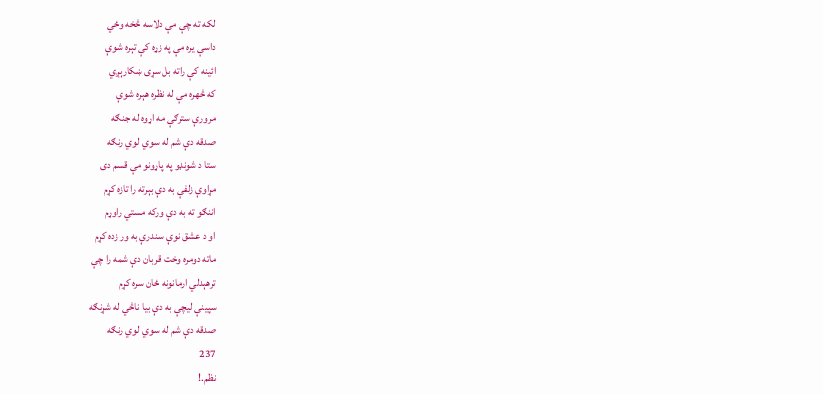لکه ته چې مې دلاسه څخه وځي
داسې یره مې په زړه کې تېره شوې
ائینه کې راته بل سړی ښکارېږي
که څهره مې له نظره هېره شوې
مرورې سترګې مه اړوه له جنګه
صدقه دې شم له سوي لوي رنګه
ستا د شونډو په پاړونو مې قسم دی
مړاوې زلفې به دې بېرته را تازه کړم
اننګو ته به دې ورکه مستي راوړم
او د عشق نوې سندرې به ور زده کړم
ماته دومره وخت قربان دې شمه را چې
ترهېدلي ارمانونه ځان سره کړم
سپینې لیچې به دې بیا ناڅي له شړنګه
صدقه دې شم له سوي لوي رنګه
237
نظم.!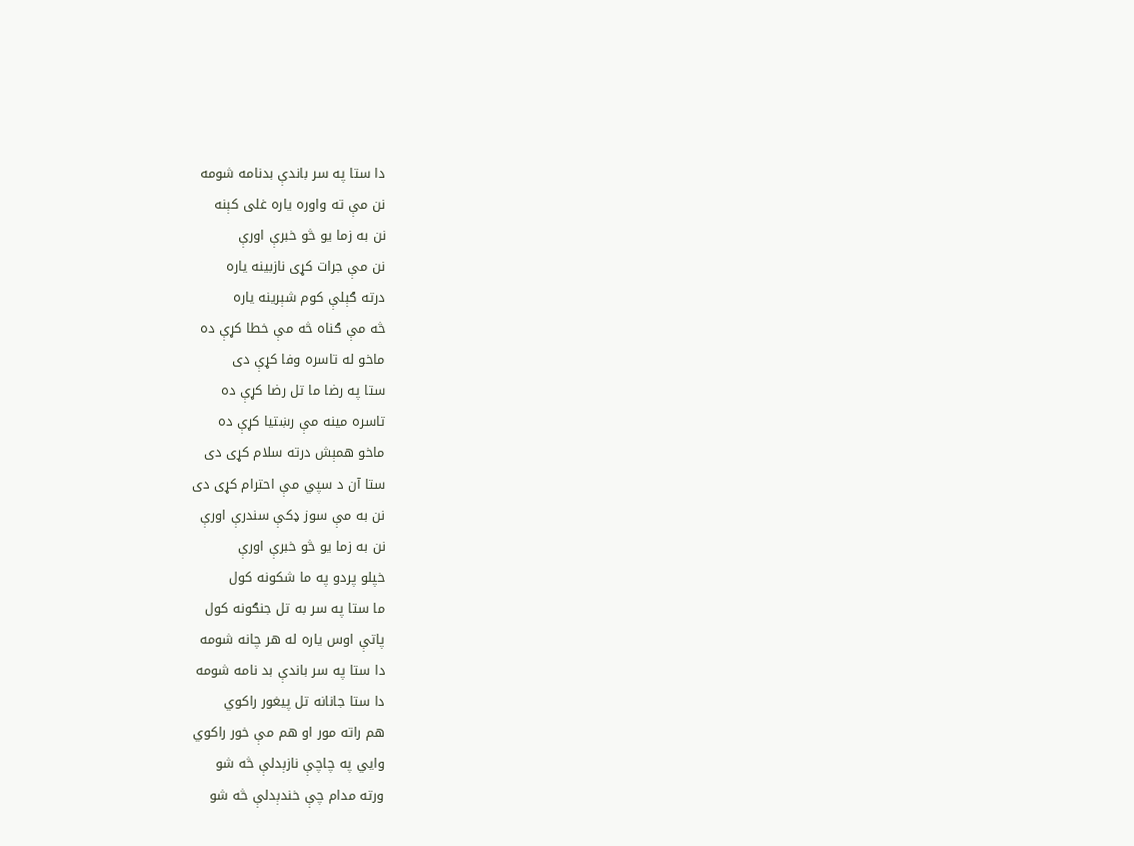دا ستا په سر باندې بدنامه شومه
نن مې ته واوره یاره غلی کېنه
نن به زما یو څو خبرې اورې
نن مې جرات کړی نازبینه یاره
درته ګېلې کوم شېرینه یاره
څه مې ګناه څه مې خطا کړې ده
ماخو له تاسره وفا کړې دی
ستا په رضا ما تل رضا کړې ده
تاسره مینه مې رښتیا کړې ده
ماخو همېش درته سلام کړی دی
ستا آن د سپي مې احترام کړی دی
نن به مې سوز ډکې سندرې اورې
نن به زما یو څو خبرې اورې
خپلو پردو په ما شکونه کول
ما ستا په سر به تل جنګونه کول
پاتې اوس یاره له هر چانه شومه
دا ستا په سر باندې بد نامه شومه
دا ستا جانانه تل پیغور راکوي
هم راته مور او هم مې خور راکوي
وایي په چاچې نازېدلې څه شو
ورته مدام چې خندېدلې څه شو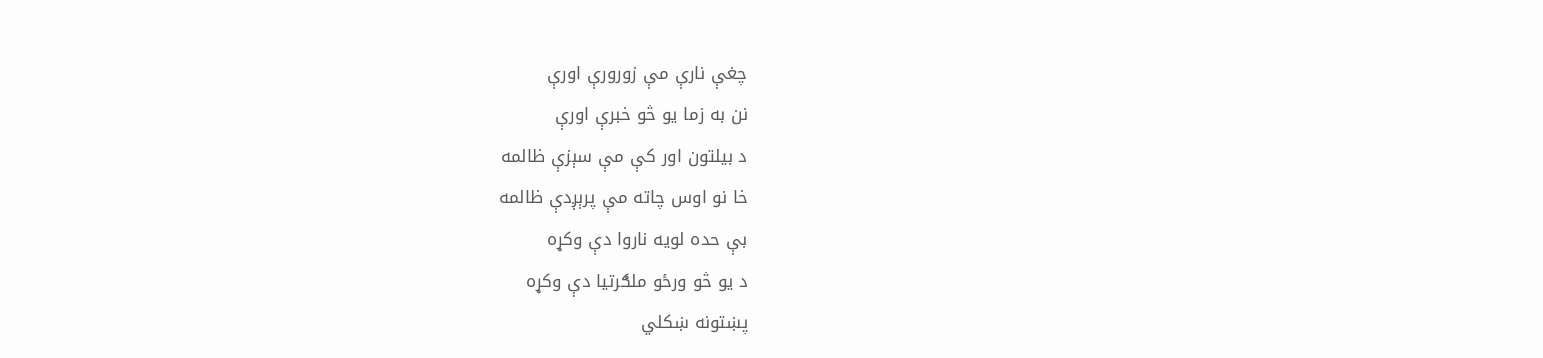چغې نارې مې زورورې اورې
نن به زما یو څو خبرې اورې
د بیلتون اور کې مې سېزې ظالمه
خا نو اوس چاته مې پرېږدې ظالمه
بې حده لویه ناروا دې وکړه
د یو څو ورځو ملګرتیا دې وکړه
پښتونه ښکلي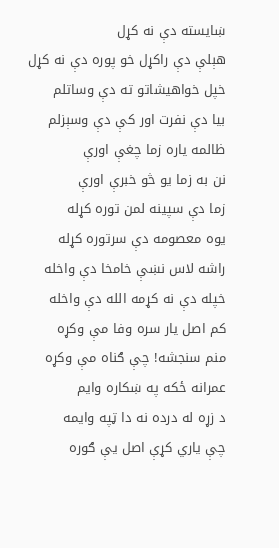ښایسته دې نه کړل
هېلې دې راکړل خو پوره دې نه کړل
خپل خواهیشاتو ته دې وساتلم
بیا دې نفرت اور کې دې وسېزلم
ظالمه یاره زما چغې اورې
نن به زما یو څو خبرې اورې
زما دې سپینه لمن توره کړله
یوه معصومه دې سرتوره کړله
راشه لاس نښې خامخا دې واخله
خپله دې نه کړمه الله دې واخله
کم اصل یار سره وفا مې وکړه
منم سنجشه! چې ګناه مې وکړه
عمرانه ځکه په ښکاره وایم
د زړه له درده نه دا ټپه وایمه
چې یاري کړې اصل یې ګوره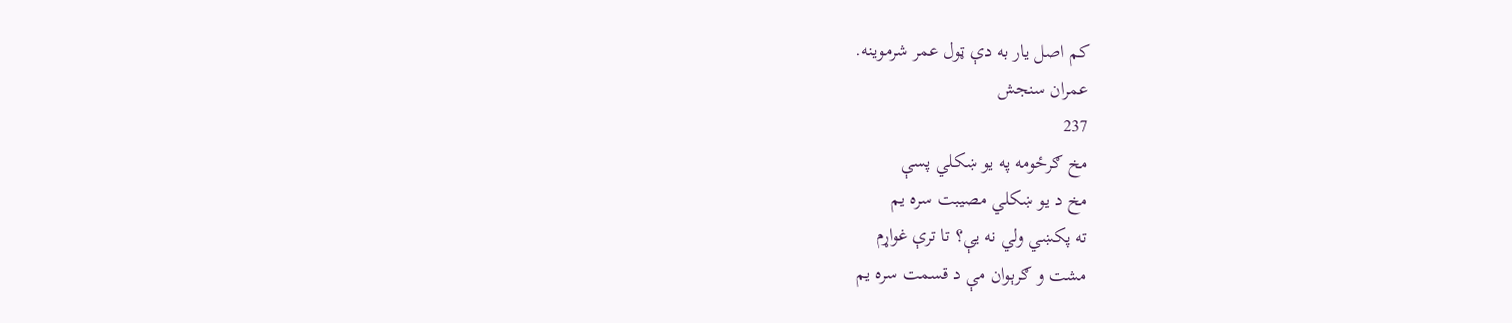کم اصل یار به دې ټول عمر شرموینه.
عمران سنجش
237
مخ ګرځومه په يو ښکلي پسې
مخ د يو ښکلي مصيبت سره يم
ته پکښي ولي نه يې؟ تا ترې غواړم
مشت و ګرېوان مې د قسمت سره يم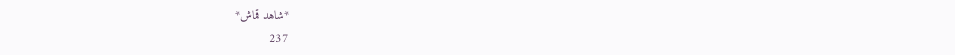*شاهد قماش*
237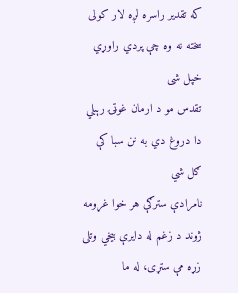که تقدير راسره لږه لار کولى
سخته نه وه چې پردي راوړي خپل شی
تقدس مو د ارمان غوټۍ رېبلي
دا دروغ دي به نن سبا کې ګل شي
نامرادې سترګې هر خوا غړومه
ژوند د زغم له دایرې بیخي وتلی
زړه مې ستړى، له ما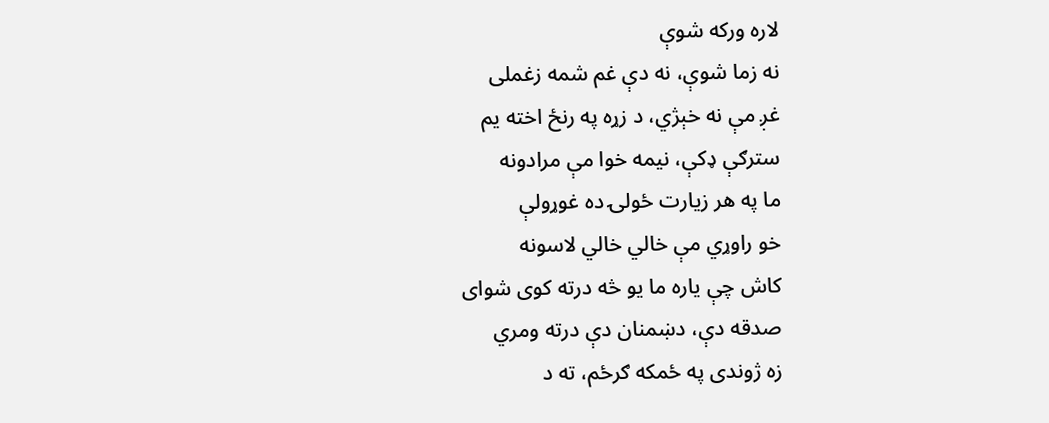لاره ورکه شوې
نه زما شوې، نه دې غم شمه زغملى
غږ مې نه خېژي، د زړه په رنځ اخته یم
سترګې ډکې، نیمه خوا مې مرادونه
ما په هر زيارت ځولۍ ده غوړولې
خو راوړي مې خالي خالي لاسونه
کاش چې یاره ما یو څه درته کوی شوای
صدقه دې، دښمنان دې درته ومري
زه ژوندى په ځمکه ګرځم، ته د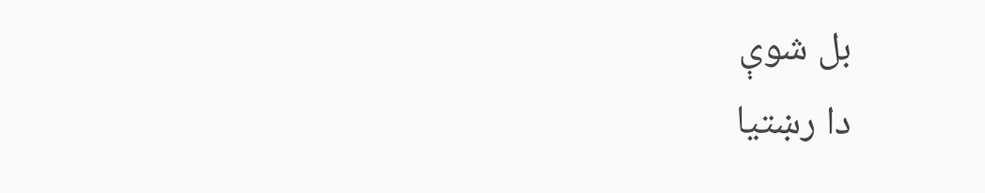بل شوې
دا رښتيا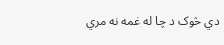دي څوک د چا له غمه نه مري